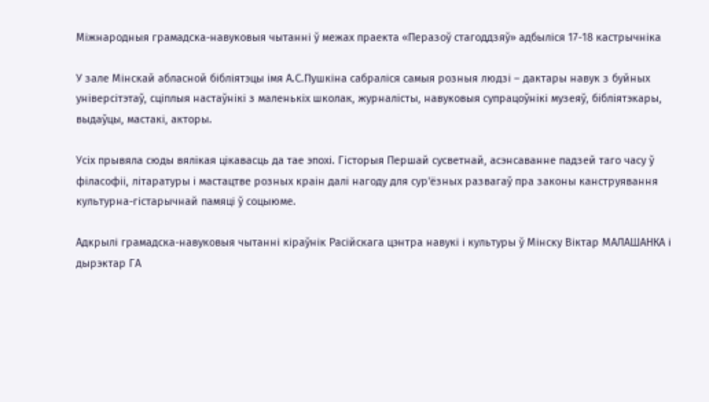Міжнародныя грамадска-навуковыя чытанні ў межах праекта «Перазоў стагоддзяў» адбыліся 17-18 кастрычніка

У зале Мінскай абласной бібліятэцы імя А.С.Пушкіна сабраліся самыя розныя людзі – дактары навук з буйных універсітэтаў, сціплыя настаўнікі з маленькіх школак, журналісты, навуковыя супрацоўнікі музеяў, бібліятэкары, выдаўцы, мастакі, акторы.

Усіх прывяла сюды вялікая цікавасць да тае эпохі. Гісторыя Першай сусветнай, асэнсаванне падзей таго часу ў філасофіі, літаратуры і мастацтве розных краін далі нагоду для сур'ёзных развагаў пра законы канструявання культурна-гістарычнай памяці ў соцыюме.

Адкрылі грамадска-навуковыя чытанні кіраўнік Расійскага цэнтра навукі і культуры ў Мінску Віктар МАЛАШАНКА і дырэктар ГА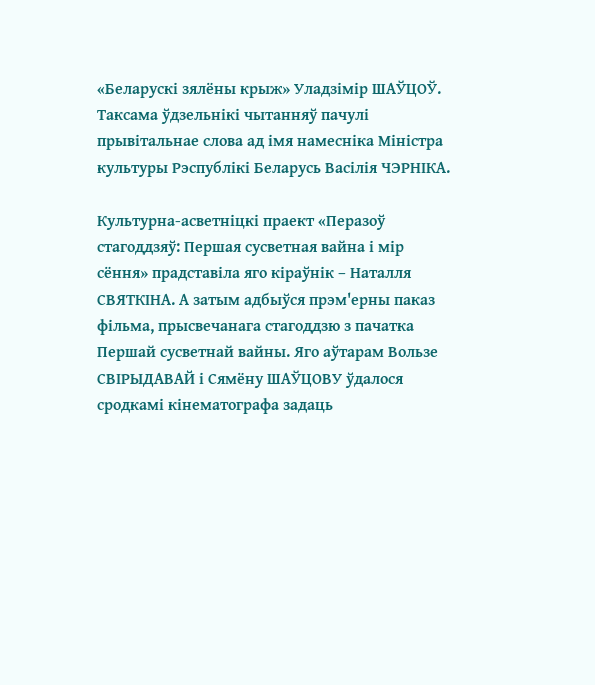«Беларускі зялёны крыж» Уладзімір ШАЎЦОЎ. Таксама ўдзельнікі чытанняў пачулі прывітальнае слова ад імя намесніка Міністра культуры Рэспублікі Беларусь Васілія ЧЭРНІКА.

Культурна-асветніцкі праект «Перазоў стагоддзяў: Першая сусветная вайна і мір сёння» прадставіла яго кіраўнік – Наталля СВЯТКІНА. А затым адбыўся прэм'ерны паказ фільма, прысвечанага стагоддзю з пачатка Першай сусветнай вайны. Яго аўтарам Вользе СВІРЫДАВАЙ і Сямёну ШАЎЦОВУ ўдалося сродкамі кінематографа задаць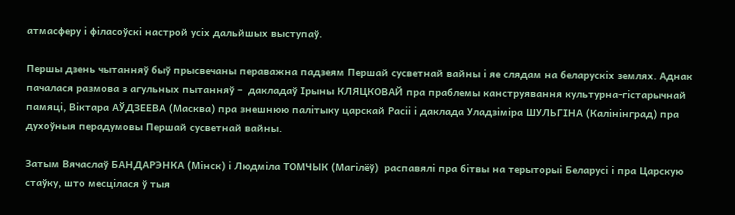атмасферу і філасоўскі настрой усіх дальйшых выступаў.

Першы дзень чытанняў быў прысвечаны пераважна падзеям Першай сусветнай вайны і яе слядам на беларускіх землях. Аднак пачалася размова з агульных пытанняў –  дакладаў Ірыны КЛЯЦКОВАЙ пра праблемы канструявання культурна-гістарычнай памяці, Віктара АЎДЗЕЕВА (Масква) пра знешнюю палітыку царскай Расіі і даклада Уладзіміра ШУЛЬГІНА (Калінінград) пра духоўныя перадумовы Першай сусветнай вайны.

Затым Вячаслаў БАНДАРЭНКА (Мінск) і Людміла ТОМЧЫК (Магілёў)  распавялі пра бітвы на терыторыі Беларусі і пра Царскую стаўку, што месцілася ў тыя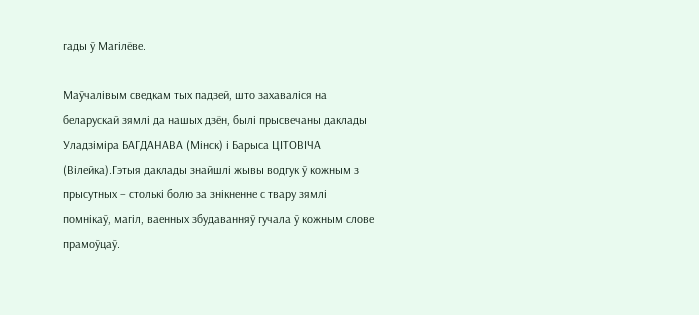гады ў Магілёве.

Маўчалівым сведкам тых падзей, што захаваліся на беларускай зямлі да нашых дзён, былі прысвечаны даклады Уладзіміра БАГДАНАВА (Мінск) і Барыса ЦІТОВІЧА (Вілейка).Гэтыя даклады знайшлі жывы водгук ў кожным з прысутных – столькі болю за знікненне с твару зямлі помнікаў, магіл, ваенных збудаванняў гучала ў кожным слове прамоўцаў.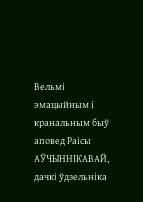Вельмі эмацыйным і кранальным быў аповед Раісы АЎЧЫННІКАВАЙ, дачкі ўдзельніка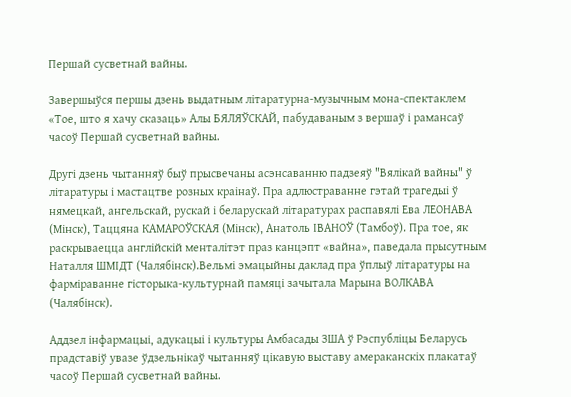Першай сусветнай вайны.

Завершыўся першы дзень выдатным літаратурна-музычным мона-спектаклем «Тое, што я хачу сказаць» Алы БЯЛЯЎСКАЙ, пабудаваным з вершаў і рамансаў часоў Першай сусветнай вайны.

Другі дзень чытанняў быў прысвечаны асэнсаванню падзеяў "Вялікай вайны" ў літаратуры і мастацтве розных краінаў. Пра адлюстраванне гэтай трагедыі ў нямецкай, ангельскай, рускай і беларускай літаратурах распавялі Ева ЛЕОНАВА (Мінск), Таццяна КАМАРОЎСКАЯ (Мінск), Анатоль ІВАНОЎ (Тамбоў). Пра тое, як раскрываецца англійскій менталітэт праз канцэпт «вайна», паведала прысутным Наталля ШМІДТ (Чалябінск).Вельмі эмацыйны даклад пра ўплыў літаратуры на фарміраванне гісторыка-культурнай памяці зачытала Марына ВОЛКАВА (Чалябінск).

Аддзел інфармацыі, адукацыі і культуры Амбасады ЗША ў Рэспубліцы Беларусь прадставіў увазе ўдзельнікаў чытанняў цікавую выставу амераканскіх плакатаў часоў Першай сусветнай вайны.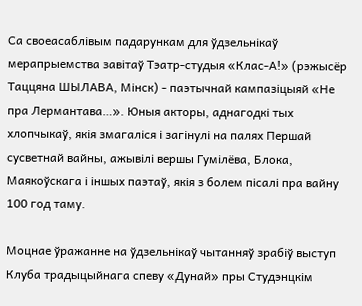Са своеасаблівым падарункам для ўдзельнікаў мерапрыемства завітаў Тэатр-студыя «Клас-А!» (рэжысёр Таццяна ШЫЛАВА, Мінск) - паэтычнай кампазіцыяй «Не пра Лермантава…». Юныя акторы, аднагодкі тых хлопчыкаў, якія змагаліся і загінулі на палях Першай сусветнай вайны, ажывілі вершы Гумілёва, Блока, Маякоўскага і іншых паэтаў, якія з болем пісалі пра вайну 100 год таму.

Моцнае ўражанне на ўдзельнікаў чытанняў зрабіў выступ Клуба традыцыйнага спеву «Дунай» пры Студэнцкім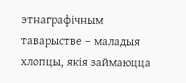этнаграфічным таварыстве – маладыя хлопцы, якія займаюцца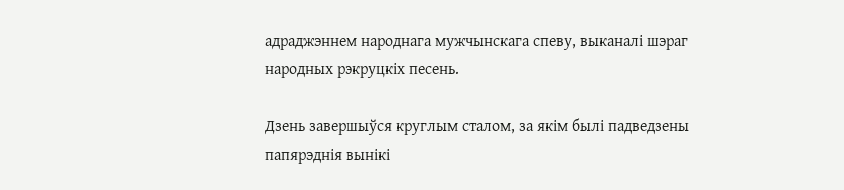адраджэннем народнага мужчынскага спеву, выканалі шэраг народных рэкруцкіх песень.

Дзень завершыўся круглым сталом, за якім былі падведзены папярэднія вынікі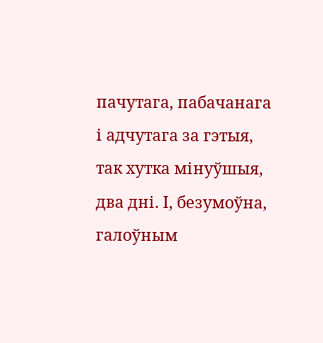пачутага, пабачанага і адчутага за гэтыя, так хутка мінуўшыя, два дні. І, безумоўна, галоўным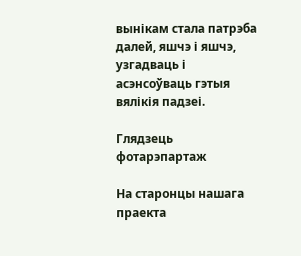вынікам стала патрэба далей, яшчэ і яшчэ, узгадваць і асэнсоўваць гэтыя вялікія падзеі.

Глядзець фотарэпартаж

На старонцы нашага праекта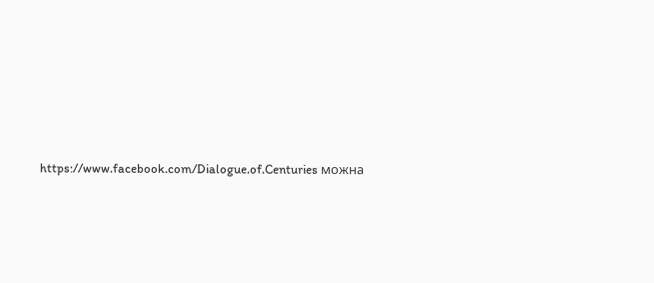https://www.facebook.com/Dialogue.of.Centuries можна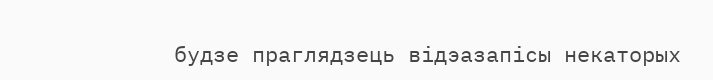будзе праглядзець відэазапісы некаторых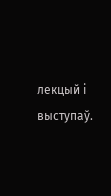лекцый і выступаў.